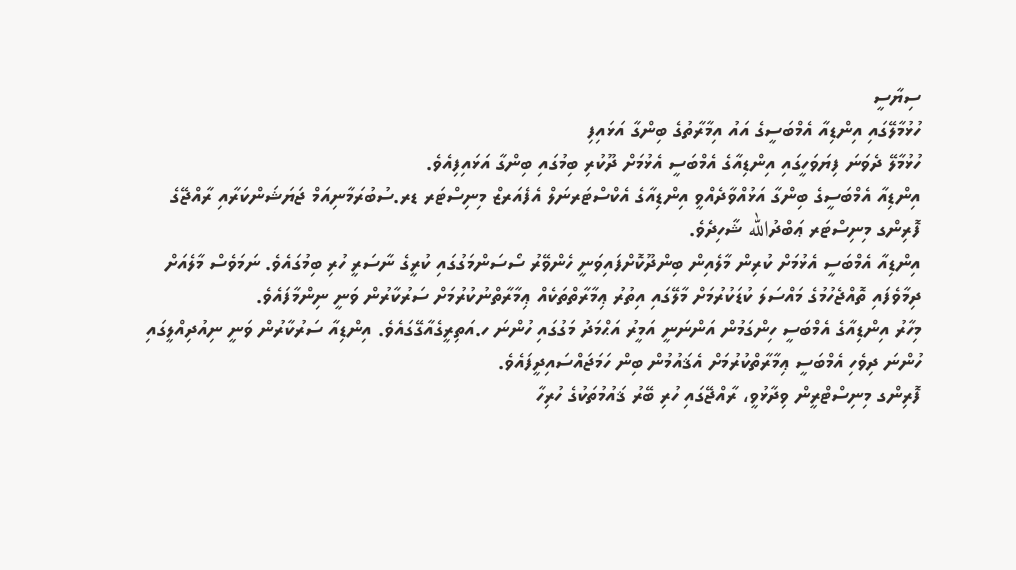ސިޔާސީ
ހުޅުމާލޭގައި އިންޑިއާ އެމްބަސީގެ އައު އިމާރާތުގެ ބިންގާ އަޅައިފި
ހުޅުމާލޭ ދެވަނަ ފިޔަވަހީގައި އިންޑިއާގެ އެމްބަސީ އެޅުމަށް ދޫކުރި ބިމުގައި ބިންގާ އަޅައިފިއެވެ.
އިންޑިއާ އެމްބަސީގެ ބިންގާ އަޅުއްވާދެއްވީ އިންޑިއާގެ އެކްސްޓަރނަލް އެފެއަރޒް މިނިސްޓަރ ޑރ.ސުބުރަމާނިއަމް ޖަޔަޝަންކަރާއި ރާއްޖޭގެ ފޮރިންގ މިނިސްޓަރ ޢަބްދުالله ޝާހިދެވެ.
އިންޑިއާ އެމްބަސީ އެޅުމަށް ކުރިން މާލެއިން ބިންދޫކޮށްފައިވަނީ ހެންވޭރު ސޯސަންމަގުގައި ކުރީގެ ނާސަރީ ހުރި ބިމުގައެވެ. ނަމަވެސް މާލެއަށް ދިމާވެފައި ތޮއްޖެހުމުގެ މައްސަލަ ކުޑަކުރުމަށް މާލޭގައި އިތުރު ޢިމާރާތްތަކެއް ޢިމާރާތްނުކުރުމަށް ސަރުކާރުން ވަނީ ނިންމާފައެވެ.
މިހާރު އިންޑިއާގެ އެމްބަސީ ހިންގަމުން އަންނަނީ އަމީރު އަޙްމަދު މަގުގައި ހުންނަ ހ.އަތިރީގެއާގޭގައެވެ. އިންޑިއާ ސަރުކާރުން ވަނީ ނިއުދިއްލީގައި ހުންނަ ދިވެހި އެމްބަސީ ޢިމާރާތްކުރުމަށް އެޤައުމުން ބިން ހަމަޖައްސައިދީފައެވެ.
ފޮރިންގ މިނިސްޓްރީން ވިދާޅުވީ، ރާއްޖޭގައި ހުރި ބޭރު ޤައުމުތަކުގެ ހުރިހާ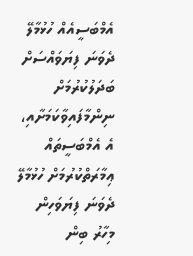އެމްބަސީއެއް ހުޅުމާލޭ ދެވަނަ ފިޔަވައްސަށް ބަދަލުކުރުމަށް ނިންމާފައިވާކަމަށާއި، އެ އެމްބަސީތައް ޢިމާރަތްކުރުމަށް ހުޅުމާލޭ ދެވަނަ ފިޔަވަހިން މިހާރު ބިން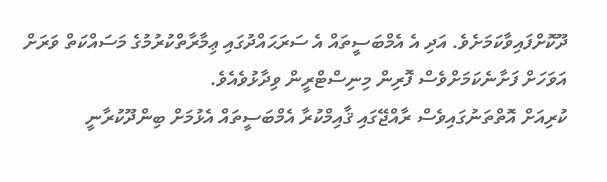ދޫކޮށްފައިވާކަމަށެވެ. އަދި އެ އެމްބަސީތައް އެ ސަރަޙައްދުގައި ޢިމާރާތްކުރުމުގެ މަސައްކަތް ވަރަށް އަވަހަށް ފަށާނެކަމަށްވެސް ފޮރިން މިނިސްޓްރީން ވިދާޅުވެއެވެ.
ކުރިއަށް އޮތްތަނުގައިވެސް ރާއްޖޭގައި ޤާއިމްކުރާ އެމްބަސީތައް އެޅުމަށް ބިންދޫކުރާނީ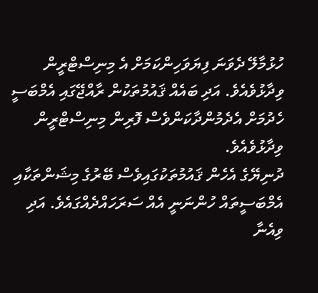ހުޅުމާލޭ ދެވަނަ ފިޔަވަހިންކަމަށް އެ މިނިސްޓްރީން ވިދާޅުވެއެވެ. އަދި ބައެއް ޤައުމުތަކުން ރާއްޖޭގައި އެމްބަސީ ހެދުމަށް އެދެމުންދާކަންވެސް ފޮރިން މިނިސްޓްރީން ވިދާޅުވެއެވެ.
ދުނިޔޭގެ އެހެން ޤައުމުތަކުގައިވެސް ބޭރުގެ މިޝަންތަކާއި އެމްބަސީތައް ހުންނަނީ އެއް ސަރަހައްދެއްގައެވެ. އަދި ވިއެނާ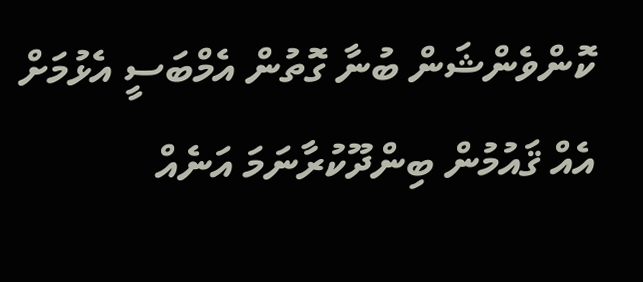ކޮންވެންޝަން ބުނާ ގޮތުން އެމްބަސީ އެޅުމަށް އެއް ޤައުމުން ބިންދޫކުރާނަމަ އަނެއް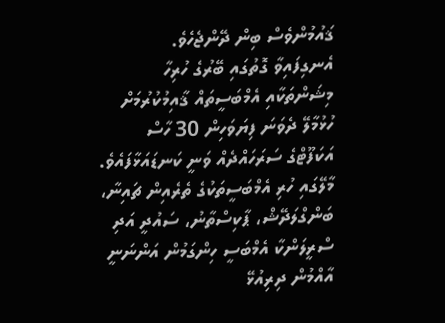ޤައުމުންވެސް ބިން ދޭންޖެހެވެ.
އެނގިފައިވާ ގޮތުގައި ބޭރުގެ ހުރިހާ މިޝަންތަކާއި އެމްބަސީތައް ޤާއިމުކުރުމަށް ހުޅުމާލޭ ދެވަނަ ފިޔަވަހިން 30 ހާސް އަކަފޫޓްގެ ސަރަހައްދެއް ވަނީ ކަނޑައަޅާފައެވެ.
މާލޭގައި ހުރި އެމްބަސީތަކުގެ ތެރެއިން ޗައިނާ، ބަންގްލަދޭޝް، ޕާކިސްތާނު، ސައުދީ އަދި ސްރީލަންކާ އެމްބަސީ ހިންގަމުން އަންނަނީ އާއްމުން ދިރިއުޅޭ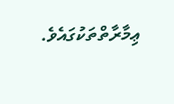ޢިމާރާތްތަކުގައެވެ.